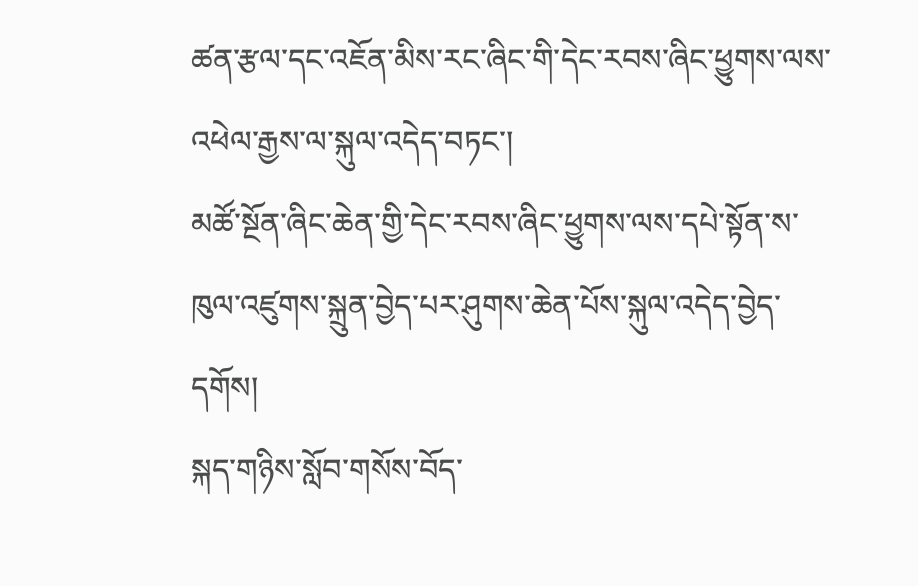ཚན་རྩལ་དང་འཇོན་མིས་རང་ཞིང་གི་དེང་རབས་ཞིང་ཕྱུགས་ལས་འཕེལ་རྒྱས་ལ་སྐུལ་འདེད་བཏང་།
མཚོ་སྔོན་ཞིང་ཆེན་གྱི་དེང་རབས་ཞིང་ཕྱུགས་ལས་དཔེ་སྟོན་ས་ཁུལ་འཛུགས་སྐྲུན་བྱེད་པར་ཤུགས་ཆེན་པོས་སྐུལ་འདེད་བྱེད་དགོས།
སྐད་གཉིས་སློབ་གསོས་བོད་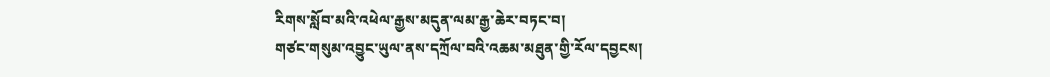རིགས་སློབ་མའི་འཕེལ་རྒྱས་མདུན་ལམ་རྒྱ་ཆེར་བཏང་བ།
གཙང་གསུམ་འབྱུང་ཡུལ་ནས་དཀྲོལ་བའི་འཆམ་མཐུན་གྱི་རོལ་དབྱངས།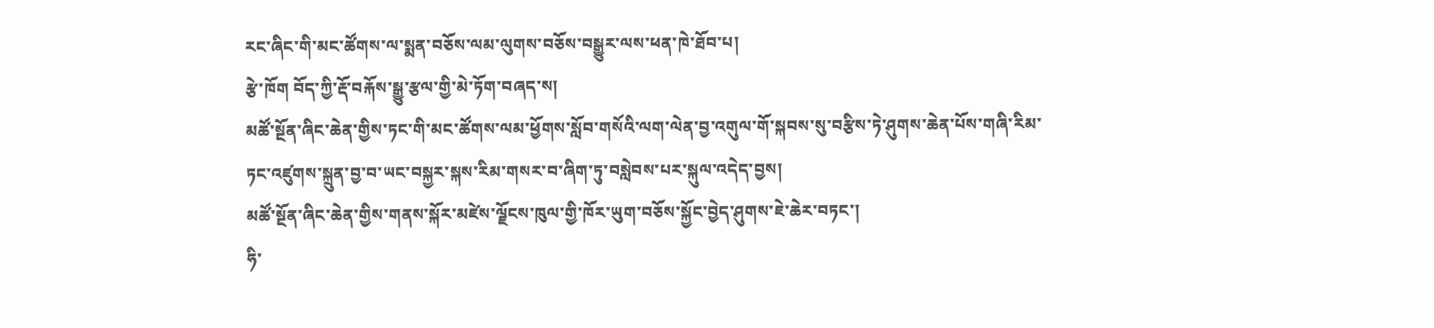རང་ཞིང་གི་མང་ཚོགས་ལ་སྨན་བཅོས་ལམ་ལུགས་བཅོས་བསྒྱུར་ལས་ཕན་ཁེ་ཐོབ་པ།
རྩེ་ཁོག བོད་ཀྱི་རྡོ་བརྐོས་སྒྱུ་རྩལ་གྱི་མེ་ཏོག་བཞད་ས།
མཚོ་སྔོན་ཞིང་ཆེན་གྱིས་ཏང་གི་མང་ཚོགས་ལམ་ཕྱོགས་སློབ་གསོའི་ལག་ལེན་བྱ་འགུལ་གོ་སྐབས་སུ་བརྩིས་ཏེ་ཤུགས་ཆེན་པོས་གཞི་རིམ་ཏང་འཛུགས་སྐྲུན་བྱ་བ་ཡང་བསྐྱར་སྐས་རིམ་གསར་བ་ཞིག་ཏུ་བསླེབས་པར་སྐུལ་འདེད་བྱས།
མཚོ་སྔོན་ཞིང་ཆེན་གྱིས་གནས་སྐོར་མཛེས་ལྗོངས་ཁུལ་གྱི་ཁོར་ཡུག་བཅོས་སྐྱོང་བྱེད་ཤུགས་ཇེ་ཆེར་བཏང་།
ཧི་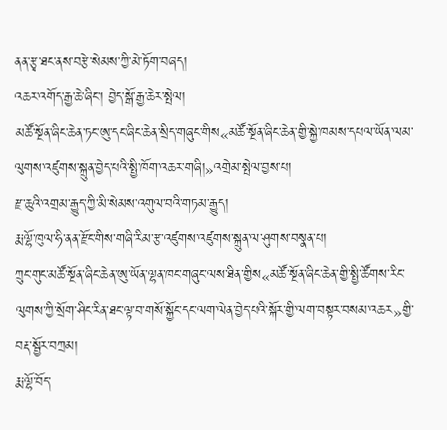ནན་རྩྭ་ཐང་ནས་བརྩེ་སེམས་ཀྱི་མེ་ཏོག་བཞད།
འཆར་འགོད་རྒྱ་ཆེ་ཞིང་། བྱེད་སྒོ་རྒྱ་ཆེར་སྤེལ།
མཚོ་སྔོན་ཞིང་ཆེན་ཏང་ཨུ་དང་ཞིང་ཆེན་སྲིད་གཞུང་གིས«མཚོ་སྔོན་ཞིང་ཆེན་གྱི་སྐྱེ་ཁམས་དཔལ་ཡོན་ལམ་ལུགས་འཛུགས་སྐྲུན་བྱེད་པའི་སྤྱི་ཁོག་འཆར་གཞི།»འགྲེམ་སྤེལ་བྱས་པ།
རྫ་ཆུའི་འགྲམ་རྒྱུད་ཀྱི་མི་སེམས་འགུལ་བའི་གཏམ་རྒྱུད།
རྨ་ལྷོ་ཁུལ་ཧི་ནན་རྫོང་གིས་གཞི་རིམ་རྩ་འཛུགས་འཛུགས་སྐྲུན་ལ་ཤུགས་བསྣན་པ།
ཀྲུང་གུང་མཚོ་སྔོན་ཞིང་ཆེན་ཨུ་ཡོན་ལྷན་ཁང་གཞུང་ལས་ཐིན་གྱིས«མཚོ་སྔོན་ཞིང་ཆེན་གྱི་སྤྱི་ཚོགས་རིང་ལུགས་ཀྱི་སྲོག་ཤིང་རིན་ཐང་ལྟ་བ་གསོ་སྐྱོང་དང་ལག་ལེན་བྱེད་པའི་སྐོར་གྱི་ལག་བསྟར་བསམ་འཆར»གྱི་བརྡ་སྦྱོར་བཀྲམ།
རྨ་ལྷོ་བོད་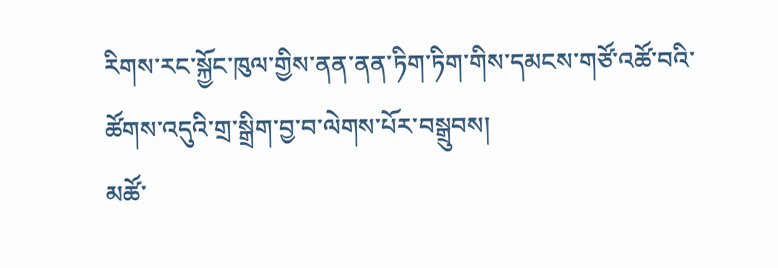རིགས་རང་སྐྱོང་ཁུལ་གྱིས་ནན་ནན་ཏིག་ཏིག་གིས་དམངས་གཙོ་འཚོ་བའི་ཚོགས་འདུའི་གྲ་སྒྲིག་བྱ་བ་ལེགས་པོར་བསྒྲུབས།
མཚོ་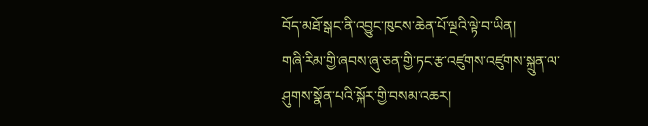བོད་མཐོ་སྒང་ནི་འབྱུང་ཁུངས་ཆེན་པོ་ལྔའི་ལྟེ་བ་ཡིན།
གཞི་རིམ་གྱི་ཞབས་ཞུ་ཅན་གྱི་ཏང་རྩ་འཛུགས་འཛུགས་སྐྲུན་ལ་ཤུགས་སྣོན་པའི་སྐོར་གྱི་བསམ་འཆར།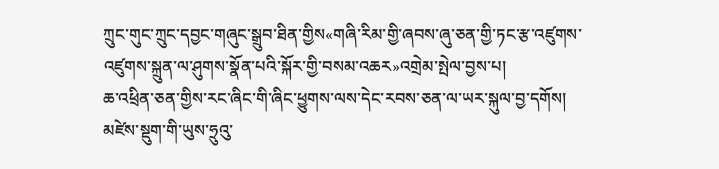ཀྲུང་གུང་ཀྲུང་དབྱང་གཞུང་སྒྲུབ་ཐིན་གྱིས«གཞི་རིམ་གྱི་ཞབས་ཞུ་ཅན་གྱི་ཏང་རྩ་འཛུགས་འཛུགས་སྐྲུན་ལ་ཤུགས་སྣོན་པའི་སྐོར་གྱི་བསམ་འཆར»འགྲེམ་སྤེལ་བྱས་པ།
ཆ་འཕྲིན་ཅན་གྱིས་རང་ཞིང་གི་ཞིང་ཕྱུགས་ལས་དེང་རབས་ཅན་ལ་ཡར་སྐུལ་བྱ་དགོས།
མཛེས་སྡུག་གི་ཡུས་ཧྲུའུ་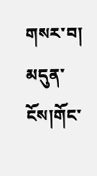གསར་བ།
མདུན་ངོས།གོང་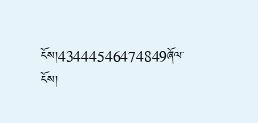ངོས།43444546474849ཞོལ་ངོས།